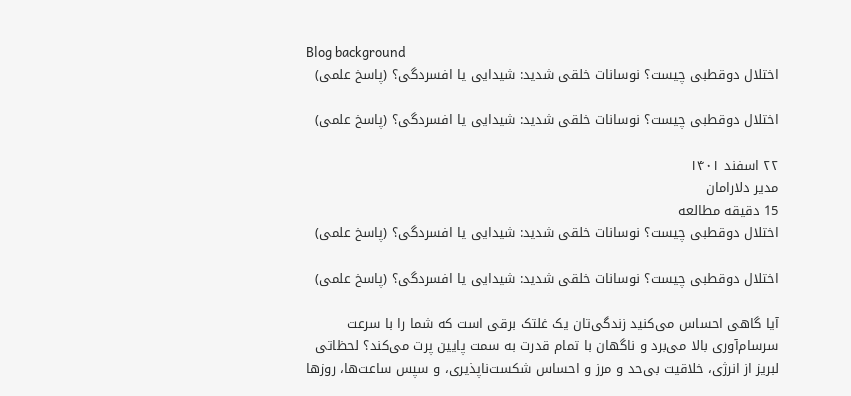Blog background
اختلال دوقطبی چیست؟ نوسانات خلقی شدید: شیدایی یا افسردگی؟ (پاسخ علمی)

اختلال دوقطبی چیست؟ نوسانات خلقی شدید: شیدایی یا افسردگی؟ (پاسخ علمی)

۲۲ اسفند ۱۴۰۱
مدیر دلارامان
15 دقیقه مطالعه
اختلال دوقطبی چیست؟ نوسانات خلقی شدید: شیدایی یا افسردگی؟ (پاسخ علمی)

اختلال دوقطبی چیست؟ نوسانات خلقی شدید: شیدایی یا افسردگی؟ (پاسخ علمی)

آیا گاهی احساس می‌کنید زندگی‌تان یک غلتک برقی است که شما را با سرعت سرسام‌آوری بالا می‌برد و ناگهان با تمام قدرت به سمت پایین پرت می‌کند؟ لحظاتی لبریز از انرژی، خلاقیت بی‌حد و مرز و احساس شکست‌ناپذیری، و سپس ساعت‌ها، روزها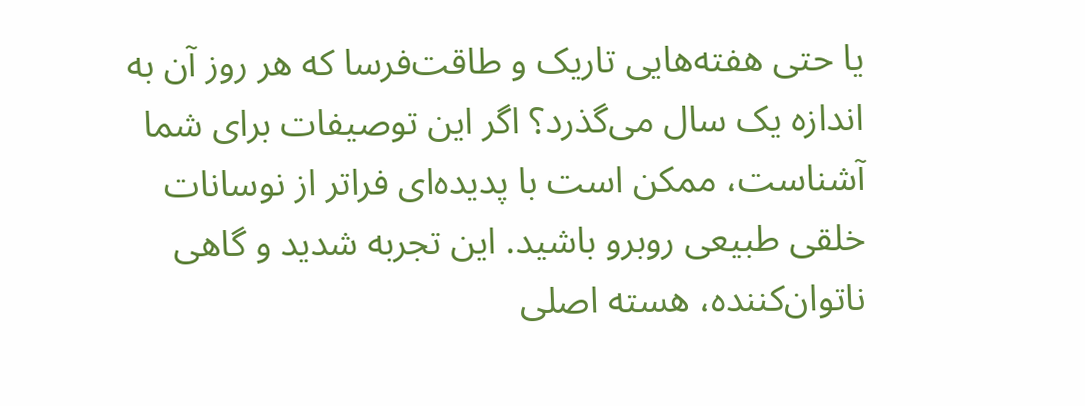یا حتی هفته‌هایی تاریک و طاقت‌فرسا که هر روز آن به اندازه یک سال می‌گذرد؟ اگر این توصیفات برای شما آشناست، ممکن است با پدیده‌ای فراتر از نوسانات خلقی طبیعی روبرو باشید. این تجربه شدید و گاهی ناتوان‌کننده، هسته اصلی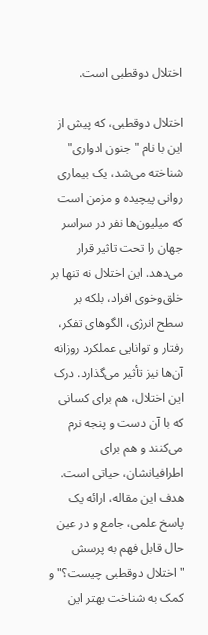اختلال دوقطبی است.

اختلال دوقطبی، که پیش از این با نام "جنون ادواری" شناخته می‌شد، یک بیماری روانی پیچیده و مزمن است که میلیون‌ها نفر در سراسر جهان را تحت تاثیر قرار می‌دهد. این اختلال نه تنها بر خلق‌وخوی افراد، بلکه بر سطح انرژی، الگوهای تفکر، رفتار و توانایی عملکرد روزانه آن‌ها نیز تأثیر می‌گذارد. درک این اختلال، هم برای کسانی که با آن دست و پنجه نرم می‌کنند و هم برای اطرافیانشان، حیاتی است. هدف این مقاله، ارائه یک پاسخ علمی، جامع و در عین حال قابل فهم به پرسش "اختلال دوقطبی چیست؟" و کمک به شناخت بهتر این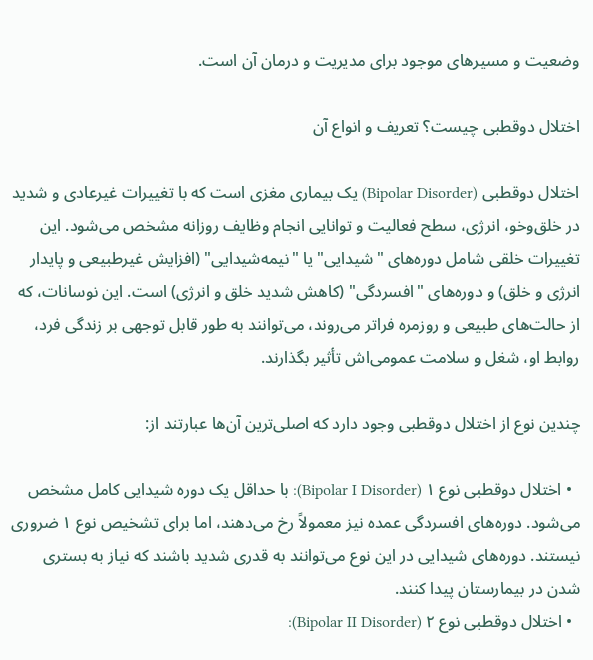وضعیت و مسیرهای موجود برای مدیریت و درمان آن است.

اختلال دوقطبی چیست؟ تعریف و انواع آن

اختلال دوقطبی (Bipolar Disorder) یک بیماری مغزی است که با تغییرات غیرعادی و شدید در خلق‌وخو، انرژی، سطح فعالیت و توانایی انجام وظایف روزانه مشخص می‌شود. این تغییرات خلقی شامل دوره‌های "شیدایی" یا "نیمه‌شیدایی" (افزایش غیرطبیعی و پایدار انرژی و خلق) و دوره‌های "افسردگی" (کاهش شدید خلق و انرژی) است. این نوسانات، که از حالت‌های طبیعی و روزمره فراتر می‌روند، می‌توانند به طور قابل توجهی بر زندگی فرد، روابط او، شغل و سلامت عمومی‌اش تأثیر بگذارند.

چندین نوع از اختلال دوقطبی وجود دارد که اصلی‌ترین آن‌ها عبارتند از:

  • اختلال دوقطبی نوع ۱ (Bipolar I Disorder): با حداقل یک دوره شیدایی کامل مشخص می‌شود. دوره‌های افسردگی عمده نیز معمولاً رخ می‌دهند، اما برای تشخیص نوع ۱ ضروری نیستند. دوره‌های شیدایی در این نوع می‌توانند به قدری شدید باشند که نیاز به بستری شدن در بیمارستان پیدا کنند.
  • اختلال دوقطبی نوع ۲ (Bipolar II Disorder):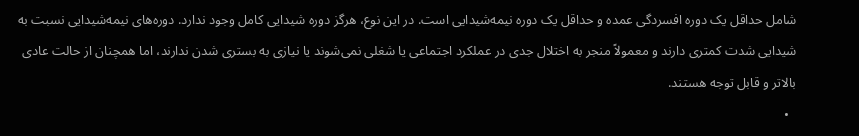شامل حداقل یک دوره افسردگی عمده و حداقل یک دوره نیمه‌شیدایی است. در این نوع، هرگز دوره شیدایی کامل وجود ندارد. دوره‌های نیمه‌شیدایی نسبت به شیدایی شدت کمتری دارند و معمولاً منجر به اختلال جدی در عملکرد اجتماعی یا شغلی نمی‌شوند یا نیازی به بستری شدن ندارند، اما همچنان از حالت عادی بالاتر و قابل توجه هستند.
  •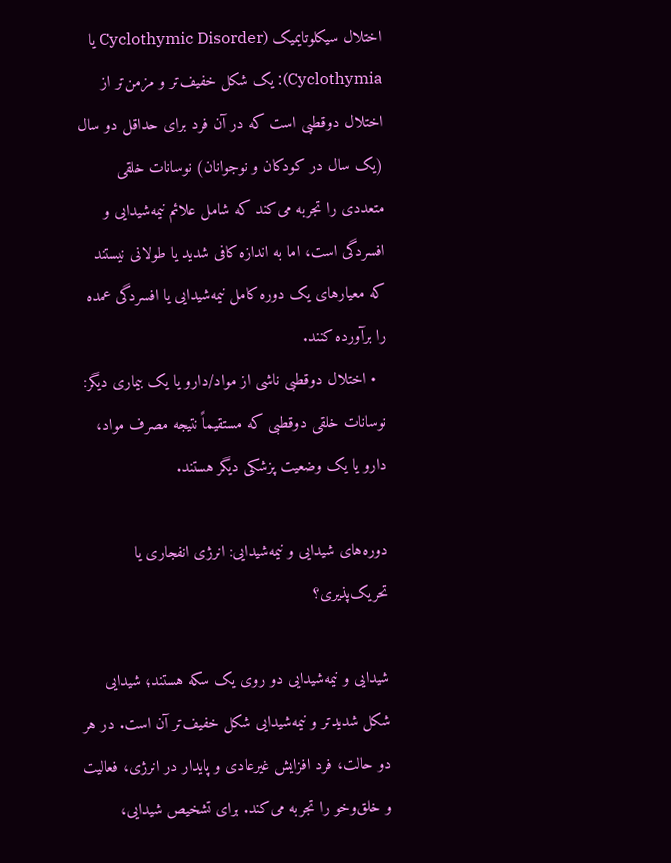اختلال سیکلوتایمیک (Cyclothymic Disorder یا Cyclothymia): یک شکل خفیف‌تر و مزمن‌تر از اختلال دوقطبی است که در آن فرد برای حداقل دو سال (یک سال در کودکان و نوجوانان) نوسانات خلقی متعددی را تجربه می‌کند که شامل علائم نیمه‌شیدایی و افسردگی است، اما به اندازه کافی شدید یا طولانی نیستند که معیارهای یک دوره کامل نیمه‌شیدایی یا افسردگی عمده را برآورده کنند.
  • اختلال دوقطبی ناشی از مواد/دارو یا یک بیماری دیگر: نوسانات خلقی دوقطبی که مستقیماً نتیجه مصرف مواد، دارو یا یک وضعیت پزشکی دیگر هستند.

دوره‌های شیدایی و نیمه‌شیدایی: انرژی انفجاری یا تحریک‌پذیری؟

شیدایی و نیمه‌شیدایی دو روی یک سکه هستند؛ شیدایی شکل شدیدتر و نیمه‌شیدایی شکل خفیف‌تر آن است. در هر دو حالت، فرد افزایش غیرعادی و پایدار در انرژی، فعالیت و خلق‌وخو را تجربه می‌کند. برای تشخیص شیدایی،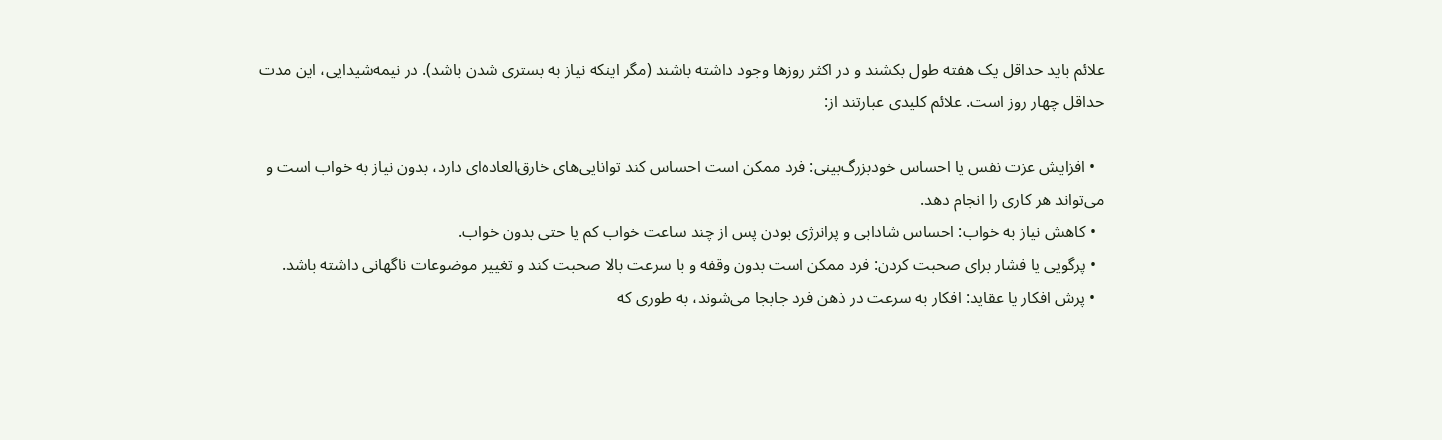علائم باید حداقل یک هفته طول بکشند و در اکثر روزها وجود داشته باشند (مگر اینکه نیاز به بستری شدن باشد). در نیمه‌شیدایی، این مدت حداقل چهار روز است. علائم کلیدی عبارتند از:

  • افزایش عزت نفس یا احساس خودبزرگ‌بینی: فرد ممکن است احساس کند توانایی‌های خارق‌العاده‌ای دارد، بدون نیاز به خواب است و می‌تواند هر کاری را انجام دهد.
  • کاهش نیاز به خواب: احساس شادابی و پرانرژی بودن پس از چند ساعت خواب کم یا حتی بدون خواب.
  • پرگویی یا فشار برای صحبت کردن: فرد ممکن است بدون وقفه و با سرعت بالا صحبت کند و تغییر موضوعات ناگهانی داشته باشد.
  • پرش افکار یا عقاید: افکار به سرعت در ذهن فرد جابجا می‌شوند، به طوری که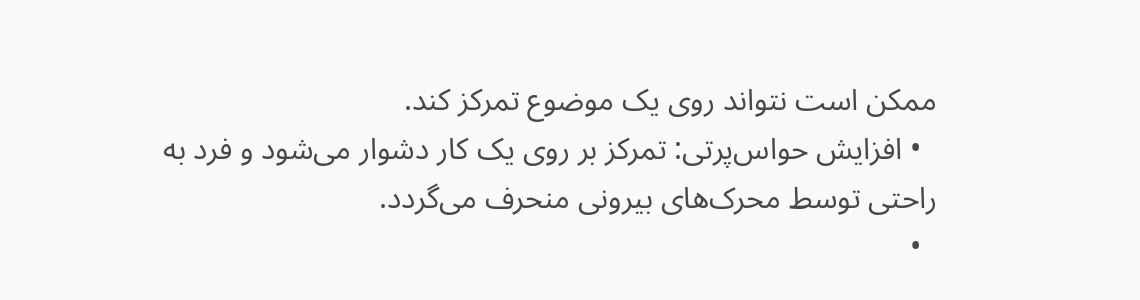ممکن است نتواند روی یک موضوع تمرکز کند.
  • افزایش حواس‌پرتی: تمرکز بر روی یک کار دشوار می‌شود و فرد به راحتی توسط محرک‌های بیرونی منحرف می‌گردد.
  •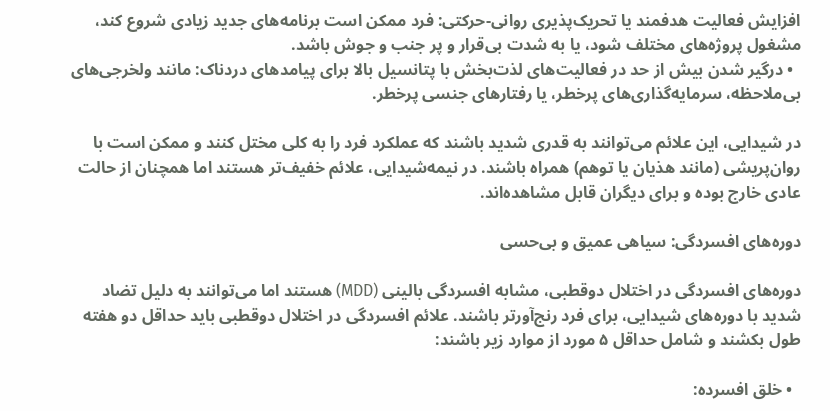افزایش فعالیت هدفمند یا تحریک‌پذیری روانی-حرکتی: فرد ممکن است برنامه‌های جدید زیادی شروع کند، مشغول پروژه‌های مختلف شود، یا به شدت بی‌قرار و پر جنب و جوش باشد.
  • درگیر شدن بیش از حد در فعالیت‌های لذت‌بخش با پتانسیل بالا برای پیامدهای دردناک: مانند ولخرجی‌های بی‌ملاحظه، سرمایه‌گذاری‌های پرخطر، یا رفتارهای جنسی پرخطر.

در شیدایی، این علائم می‌توانند به قدری شدید باشند که عملکرد فرد را به کلی مختل کنند و ممکن است با روان‌پریشی (مانند هذیان یا توهم) همراه باشند. در نیمه‌شیدایی، علائم خفیف‌تر هستند اما همچنان از حالت عادی خارج بوده و برای دیگران قابل مشاهده‌اند.

دوره‌های افسردگی: سیاهی عمیق و بی‌حسی

دوره‌های افسردگی در اختلال دوقطبی، مشابه افسردگی بالینی (MDD) هستند اما می‌توانند به دلیل تضاد شدید با دوره‌های شیدایی، برای فرد رنج‌آورتر باشند. علائم افسردگی در اختلال دوقطبی باید حداقل دو هفته طول بکشند و شامل حداقل ۵ مورد از موارد زیر باشند:

  • خلق افسرده: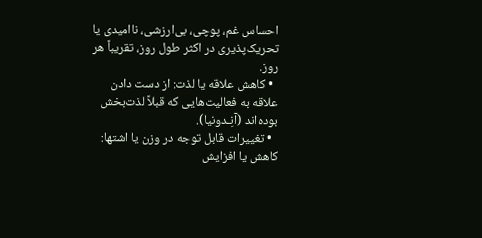احساس غم، پوچی، بی‌ارزشی، ناامیدی یا تحریک‌پذیری در اکثر طول روز، تقریباً هر روز.
  • کاهش علاقه یا لذت: از دست دادن علاقه به فعالیت‌هایی که قبلاً لذت‌بخش بوده‌اند (آنِـدونیا).
  • تغییرات قابل توجه در وزن یا اشتها: کاهش یا افزایش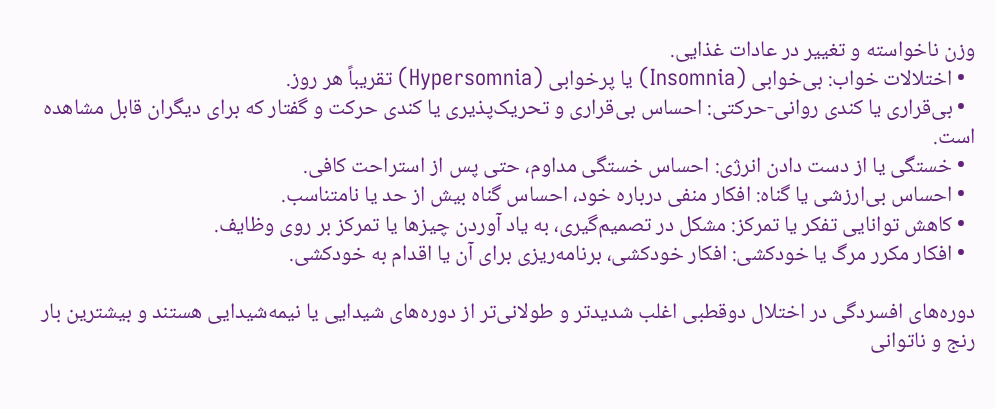وزن ناخواسته و تغییر در عادات غذایی.
  • اختلالات خواب: بی‌خوابی (Insomnia) یا پرخوابی (Hypersomnia) تقریباً هر روز.
  • بی‌قراری یا کندی روانی-حرکتی: احساس بی‌قراری و تحریک‌پذیری یا کندی حرکت و گفتار که برای دیگران قابل مشاهده است.
  • خستگی یا از دست دادن انرژی: احساس خستگی مداوم، حتی پس از استراحت کافی.
  • احساس بی‌ارزشی یا گناه: افکار منفی درباره خود، احساس گناه بیش از حد یا نامتناسب.
  • کاهش توانایی تفکر یا تمرکز: مشکل در تصمیم‌گیری، به یاد آوردن چیزها یا تمرکز بر روی وظایف.
  • افکار مکرر مرگ یا خودکشی: افکار خودکشی، برنامه‌ریزی برای آن یا اقدام به خودکشی.

دوره‌های افسردگی در اختلال دوقطبی اغلب شدیدتر و طولانی‌تر از دوره‌های شیدایی یا نیمه‌شیدایی هستند و بیشترین بار رنج و ناتوانی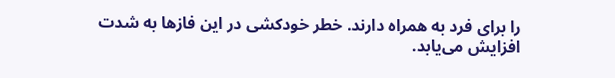را برای فرد به همراه دارند. خطر خودکشی در این فازها به شدت افزایش می‌یابد.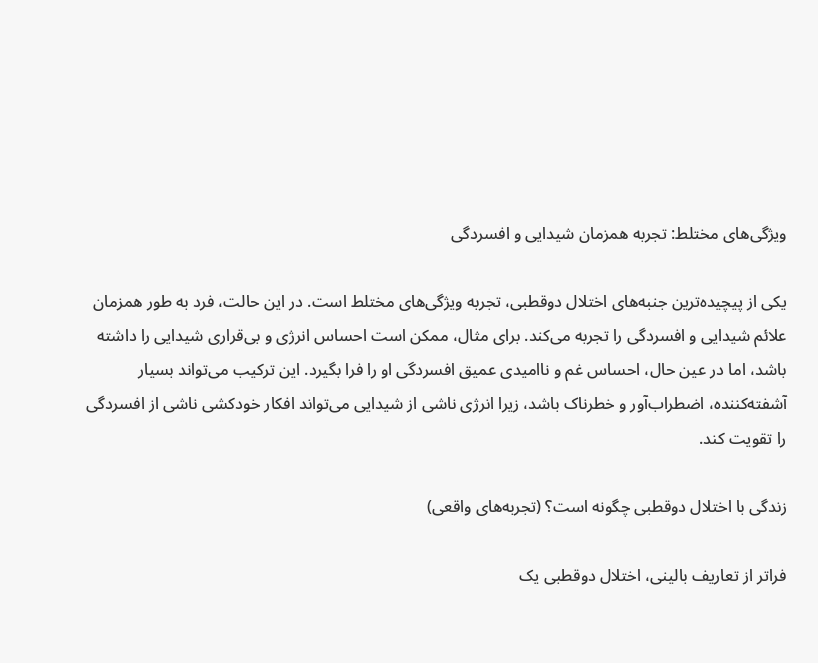ویژگی‌های مختلط: تجربه همزمان شیدایی و افسردگی

یکی از پیچیده‌ترین جنبه‌های اختلال دوقطبی، تجربه ویژگی‌های مختلط است. در این حالت، فرد به طور همزمان علائم شیدایی و افسردگی را تجربه می‌کند. برای مثال، ممکن است احساس انرژی و بی‌قراری شیدایی را داشته باشد، اما در عین حال، احساس غم و ناامیدی عمیق افسردگی او را فرا بگیرد. این ترکیب می‌تواند بسیار آشفته‌کننده، اضطراب‌آور و خطرناک باشد، زیرا انرژی ناشی از شیدایی می‌تواند افکار خودکشی ناشی از افسردگی را تقویت کند.

زندگی با اختلال دوقطبی چگونه است؟ (تجربه‌های واقعی)

فراتر از تعاریف بالینی، اختلال دوقطبی یک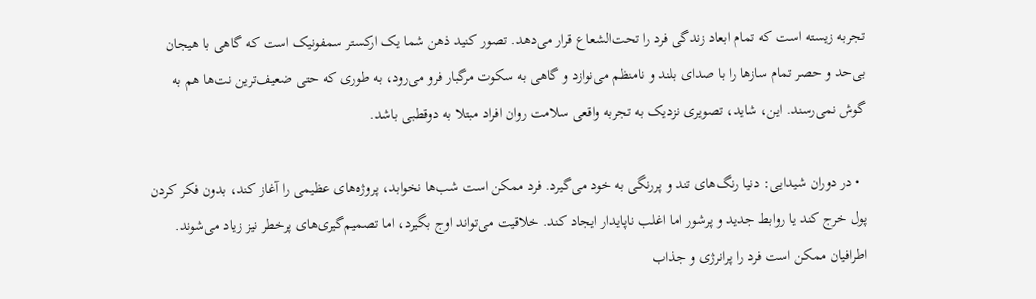تجربه زیسته است که تمام ابعاد زندگی فرد را تحت‌الشعاع قرار می‌دهد. تصور کنید ذهن شما یک ارکستر سمفونیک است که گاهی با هیجان بی‌حد و حصر تمام سازها را با صدای بلند و نامنظم می‌نوازد و گاهی به سکوت مرگبار فرو می‌رود، به طوری که حتی ضعیف‌ترین نت‌ها هم به گوش نمی‌رسند. این، شاید، تصویری نزدیک به تجربه واقعی سلامت روان افراد مبتلا به دوقطبی باشد.

  • در دوران شیدایی: دنیا رنگ‌های تند و پررنگی به خود می‌گیرد. فرد ممکن است شب‌ها نخوابد، پروژه‌های عظیمی را آغاز کند، بدون فکر کردن پول خرج کند یا روابط جدید و پرشور اما اغلب ناپایدار ایجاد کند. خلاقیت می‌تواند اوج بگیرد، اما تصمیم‌گیری‌های پرخطر نیز زیاد می‌شوند. اطرافیان ممکن است فرد را پرانرژی و جذاب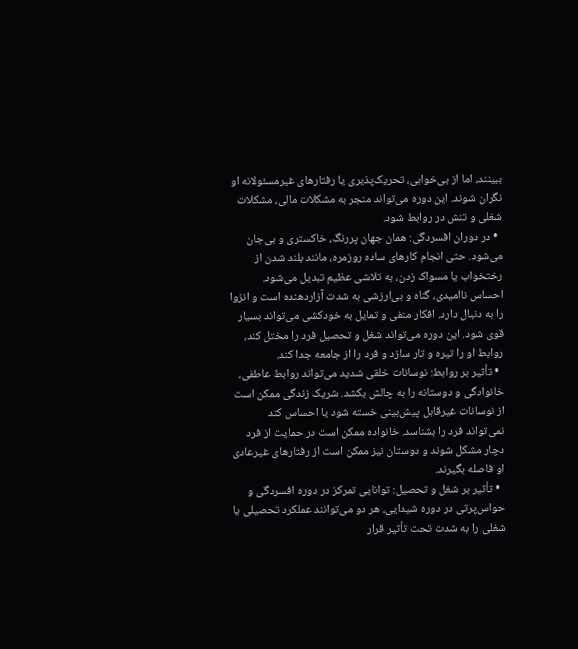ببینند، اما از بی‌خوابی، تحریک‌پذیری یا رفتارهای غیرمسئولانه او نگران شوند. این دوره می‌تواند منجر به مشکلات مالی، مشکلات شغلی و تنش در روابط شود.
  • در دوران افسردگی: همان جهان پررنگ، خاکستری و بی‌جان می‌شود. حتی انجام کارهای ساده روزمره، مانند بلند شدن از رختخواب یا مسواک زدن، به تلاشی عظیم تبدیل می‌شود. احساس ناامیدی، گناه و بی‌ارزشی به شدت آزاردهنده است و انزوا را به دنبال دارد. افکار منفی و تمایل به خودکشی می‌تواند بسیار قوی شود. این دوره می‌تواند شغل و تحصیل فرد را مختل کند، روابط او را تیره و تار سازد و فرد را از جامعه جدا کند.
  • تأثیر بر روابط: نوسانات خلقی شدید می‌تواند روابط عاطفی، خانوادگی و دوستانه را به چالش بکشد. شریک زندگی ممکن است از نوسانات غیرقابل پیش‌بینی خسته شود یا احساس کند نمی‌تواند فرد را بشناسد. خانواده ممکن است در حمایت از فرد دچار مشکل شوند و دوستان نیز ممکن است از رفتارهای غیرعادی او فاصله بگیرند.
  • تأثیر بر شغل و تحصیل: توانایی تمرکز در دوره افسردگی و حواس‌پرتی در دوره شیدایی، هر دو می‌توانند عملکرد تحصیلی یا شغلی را به شدت تحت تأثیر قرار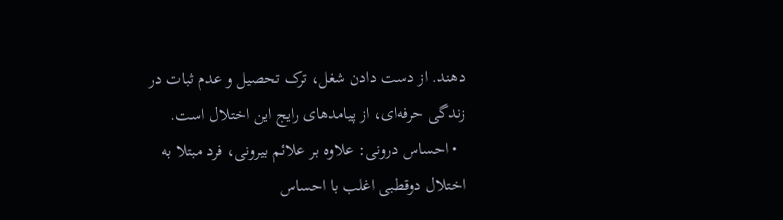دهند. از دست دادن شغل، ترک تحصیل و عدم ثبات در زندگی حرفه‌ای، از پیامدهای رایج این اختلال است.
  • احساس درونی: علاوه بر علائم بیرونی، فرد مبتلا به اختلال دوقطبی اغلب با احساس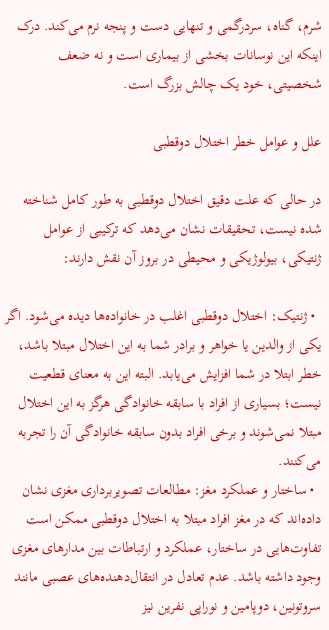شرم، گناه، سردرگمی و تنهایی دست و پنجه نرم می‌کند. درک اینکه این نوسانات بخشی از بیماری است و نه ضعف شخصیتی، خود یک چالش بزرگ است.

علل و عوامل خطر اختلال دوقطبی

در حالی که علت دقیق اختلال دوقطبی به طور کامل شناخته شده نیست، تحقیقات نشان می‌دهد که ترکیبی از عوامل ژنتیکی، بیولوژیکی و محیطی در بروز آن نقش دارند:

  • ژنتیک: اختلال دوقطبی اغلب در خانواده‌ها دیده می‌شود. اگر یکی از والدین یا خواهر و برادر شما به این اختلال مبتلا باشد، خطر ابتلا در شما افزایش می‌یابد. البته این به معنای قطعیت نیست؛ بسیاری از افراد با سابقه خانوادگی هرگز به این اختلال مبتلا نمی‌شوند و برخی افراد بدون سابقه خانوادگی آن را تجربه می‌کنند.
  • ساختار و عملکرد مغز: مطالعات تصویربرداری مغزی نشان داده‌اند که در مغز افراد مبتلا به اختلال دوقطبی ممکن است تفاوت‌هایی در ساختار، عملکرد و ارتباطات بین مدارهای مغزی وجود داشته باشد. عدم تعادل در انتقال‌دهنده‌های عصبی مانند سروتونین، دوپامین و نوراپی نفرین نیز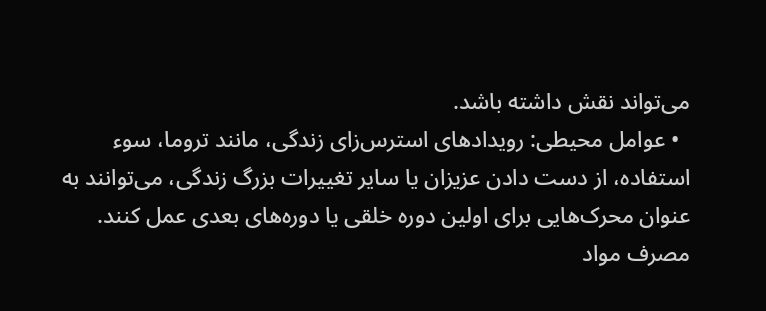می‌تواند نقش داشته باشد.
  • عوامل محیطی: رویدادهای استرس‌زای زندگی، مانند تروما، سوء استفاده، از دست دادن عزیزان یا سایر تغییرات بزرگ زندگی، می‌توانند به عنوان محرک‌هایی برای اولین دوره خلقی یا دوره‌های بعدی عمل کنند. مصرف مواد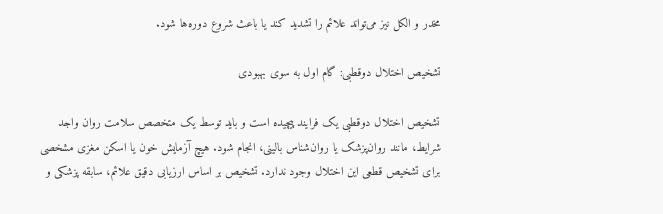مخدر و الکل نیز می‌تواند علائم را تشدید کند یا باعث شروع دوره‌ها شود.

تشخیص اختلال دوقطبی: گام اول به سوی بهبودی

تشخیص اختلال دوقطبی یک فرایند پیچیده است و باید توسط یک متخصص سلامت روان واجد شرایط، مانند روان‌پزشک یا روان‌شناس بالینی، انجام شود. هیچ آزمایش خون یا اسکن مغزی مشخصی برای تشخیص قطعی این اختلال وجود ندارد. تشخیص بر اساس ارزیابی دقیق علائم، سابقه پزشکی و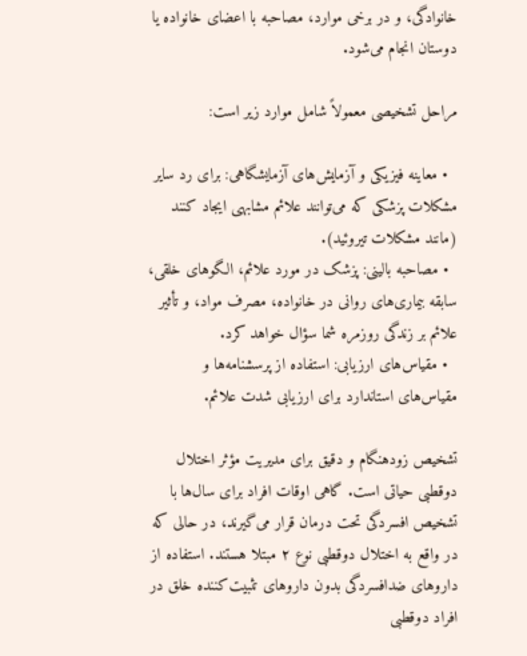خانوادگی، و در برخی موارد، مصاحبه با اعضای خانواده یا دوستان انجام می‌شود.

مراحل تشخیصی معمولاً شامل موارد زیر است:

  • معاینه فیزیکی و آزمایش‌های آزمایشگاهی: برای رد سایر مشکلات پزشکی که می‌توانند علائم مشابهی ایجاد کنند (مانند مشکلات تیروئید).
  • مصاحبه بالینی: پزشک در مورد علائم، الگوهای خلقی، سابقه بیماری‌های روانی در خانواده، مصرف مواد، و تأثیر علائم بر زندگی روزمره شما سؤال خواهد کرد.
  • مقیاس‌های ارزیابی: استفاده از پرسشنامه‌ها و مقیاس‌های استاندارد برای ارزیابی شدت علائم.

تشخیص زودهنگام و دقیق برای مدیریت مؤثر اختلال دوقطبی حیاتی است. گاهی اوقات افراد برای سال‌ها با تشخیص افسردگی تحت درمان قرار می‌گیرند، در حالی که در واقع به اختلال دوقطبی نوع ۲ مبتلا هستند. استفاده از داروهای ضدافسردگی بدون داروهای تثبیت‌کننده خلق در افراد دوقطبی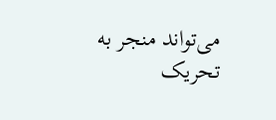می‌تواند منجر به تحریک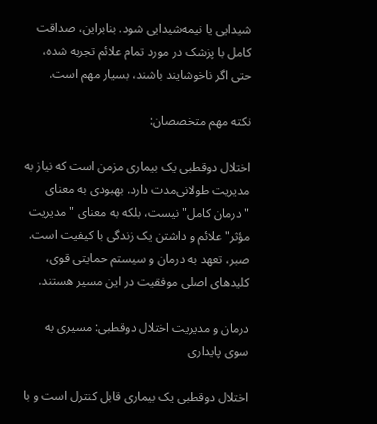شیدایی یا نیمه‌شیدایی شود. بنابراین، صداقت کامل با پزشک در مورد تمام علائم تجربه شده، حتی اگر ناخوشایند باشند، بسیار مهم است.

نکته مهم متخصصان:

اختلال دوقطبی یک بیماری مزمن است که نیاز به مدیریت طولانی‌مدت دارد. بهبودی به معنای "درمان کامل" نیست، بلکه به معنای "مدیریت مؤثر" علائم و داشتن یک زندگی با کیفیت است. صبر، تعهد به درمان و سیستم حمایتی قوی، کلیدهای اصلی موفقیت در این مسیر هستند.

درمان و مدیریت اختلال دوقطبی: مسیری به سوی پایداری

اختلال دوقطبی یک بیماری قابل کنترل است و با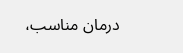درمان مناسب،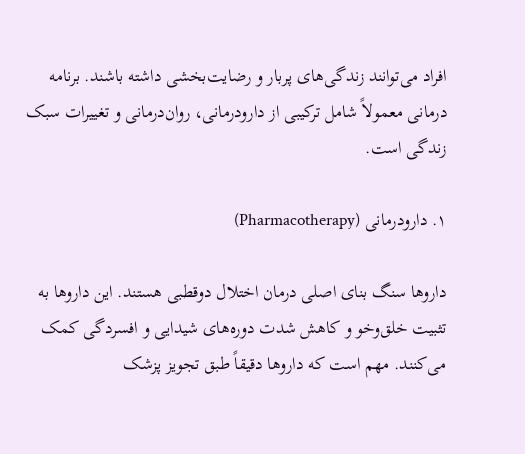افراد می‌توانند زندگی‌های پربار و رضایت‌بخشی داشته باشند. برنامه درمانی معمولاً شامل ترکیبی از دارودرمانی، روان‌درمانی و تغییرات سبک زندگی است.

۱. دارودرمانی (Pharmacotherapy)

داروها سنگ بنای اصلی درمان اختلال دوقطبی هستند. این داروها به تثبیت خلق‌وخو و کاهش شدت دوره‌های شیدایی و افسردگی کمک می‌کنند. مهم است که داروها دقیقاً طبق تجویز پزشک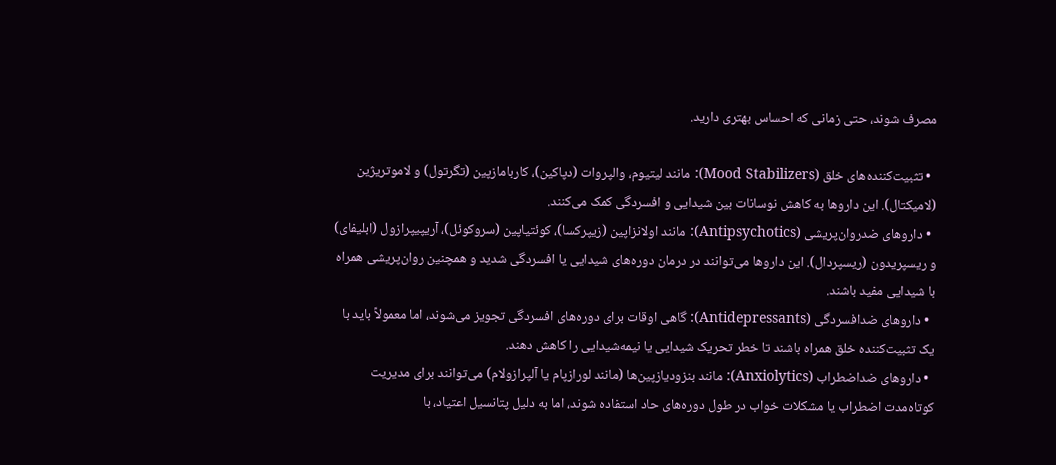مصرف شوند، حتی زمانی که احساس بهتری دارید.

  • تثبیت‌کننده‌های خلق (Mood Stabilizers): مانند لیتیوم، والپروات (دپاکین)، کاربامازپین (تگرتول) و لاموتریژین (لامیکتال). این داروها به کاهش نوسانات بین شیدایی و افسردگی کمک می‌کنند.
  • داروهای ضدروان‌پریشی (Antipsychotics): مانند اولانزاپین (زیپرکسا)، کوئتیاپین (سروکوئل)، آریپیپرازول (ابلیفای) و ریسپریدون (ریسپردال). این داروها می‌توانند در درمان دوره‌های شیدایی یا افسردگی شدید و همچنین روان‌پریشی همراه با شیدایی مفید باشند.
  • داروهای ضدافسردگی (Antidepressants): گاهی اوقات برای دوره‌های افسردگی تجویز می‌شوند، اما معمولاً باید با یک تثبیت‌کننده خلق همراه باشند تا خطر تحریک شیدایی یا نیمه‌شیدایی را کاهش دهند.
  • داروهای ضداضطراب (Anxiolytics): مانند بنزودیازپین‌ها (مانند لورازپام یا آلپرازولام) می‌توانند برای مدیریت کوتاه‌مدت اضطراب یا مشکلات خواب در طول دوره‌های حاد استفاده شوند، اما به دلیل پتانسیل اعتیاد، با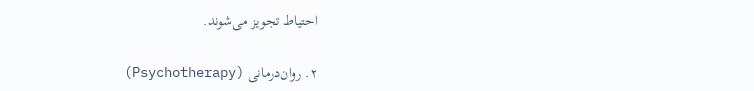احتیاط تجویز می‌شوند.

۲. روان‌درمانی (Psychotherapy)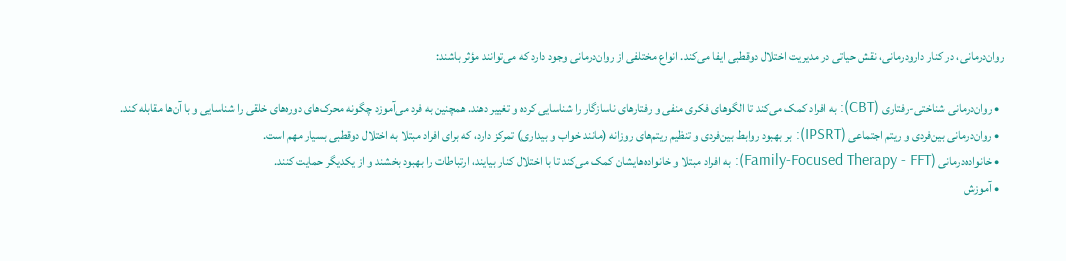روان‌درمانی، در کنار دارودرمانی، نقش حیاتی در مدیریت اختلال دوقطبی ایفا می‌کند. انواع مختلفی از روان‌درمانی وجود دارد که می‌توانند مؤثر باشند:

  • روان‌درمانی شناختی-رفتاری (CBT): به افراد کمک می‌کند تا الگوهای فکری منفی و رفتارهای ناسازگار را شناسایی کرده و تغییر دهند. همچنین به فرد می‌آموزد چگونه محرک‌های دوره‌های خلقی را شناسایی و با آن‌ها مقابله کند.
  • روان‌درمانی بین‌فردی و ریتم اجتماعی (IPSRT): بر بهبود روابط بین‌فردی و تنظیم ریتم‌های روزانه (مانند خواب و بیداری) تمرکز دارد، که برای افراد مبتلا به اختلال دوقطبی بسیار مهم است.
  • خانواده‌درمانی (Family-Focused Therapy - FFT): به افراد مبتلا و خانواده‌هایشان کمک می‌کند تا با اختلال کنار بیایند، ارتباطات را بهبود بخشند و از یکدیگر حمایت کنند.
  • آموزش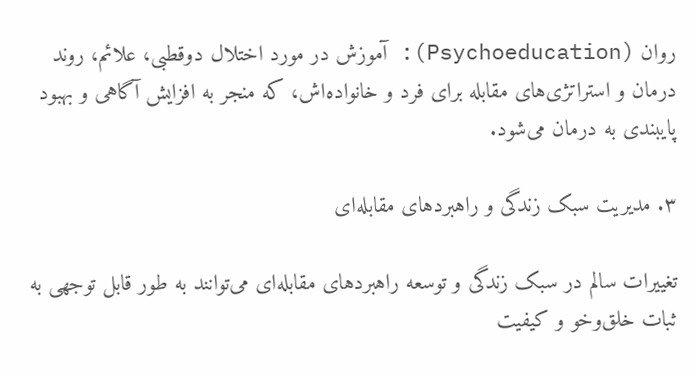روان (Psychoeducation): آموزش در مورد اختلال دوقطبی، علائم، روند درمان و استراتژی‌های مقابله برای فرد و خانواده‌اش، که منجر به افزایش آگاهی و بهبود پایبندی به درمان می‌شود.

۳. مدیریت سبک زندگی و راهبردهای مقابله‌ای

تغییرات سالم در سبک زندگی و توسعه راهبردهای مقابله‌ای می‌توانند به طور قابل توجهی به ثبات خلق‌وخو و کیفیت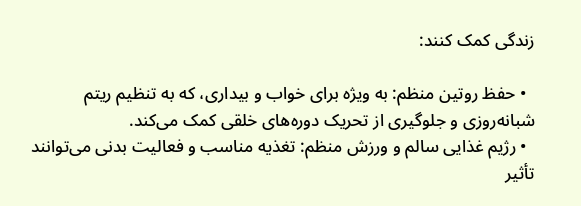زندگی کمک کنند:

  • حفظ روتین منظم: به ویژه برای خواب و بیداری، که به تنظیم ریتم شبانه‌روزی و جلوگیری از تحریک دوره‌های خلقی کمک می‌کند.
  • رژیم غذایی سالم و ورزش منظم: تغذیه مناسب و فعالیت بدنی می‌توانند تأثیر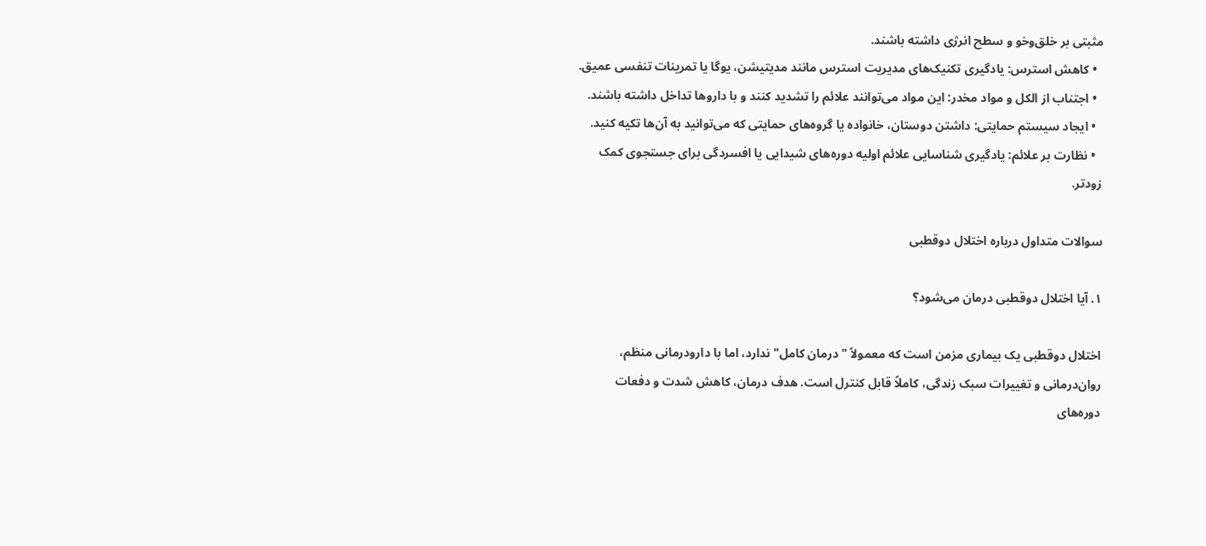مثبتی بر خلق‌وخو و سطح انرژی داشته باشند.
  • کاهش استرس: یادگیری تکنیک‌های مدیریت استرس مانند مدیتیشن، یوگا یا تمرینات تنفسی عمیق.
  • اجتناب از الکل و مواد مخدر: این مواد می‌توانند علائم را تشدید کنند و با داروها تداخل داشته باشند.
  • ایجاد سیستم حمایتی: داشتن دوستان، خانواده یا گروه‌های حمایتی که می‌توانید به آن‌ها تکیه کنید.
  • نظارت بر علائم: یادگیری شناسایی علائم اولیه دوره‌های شیدایی یا افسردگی برای جستجوی کمک زودتر.

سوالات متداول درباره اختلال دوقطبی

۱. آیا اختلال دوقطبی درمان می‌شود؟

اختلال دوقطبی یک بیماری مزمن است که معمولاً "درمان کامل" ندارد، اما با دارودرمانی منظم، روان‌درمانی و تغییرات سبک زندگی، کاملاً قابل کنترل است. هدف درمان، کاهش شدت و دفعات دوره‌های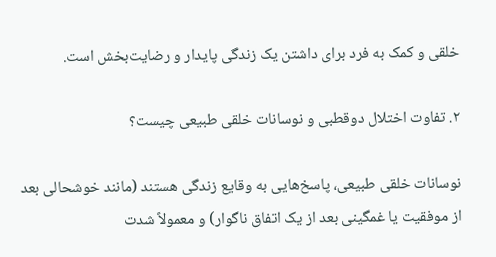خلقی و کمک به فرد برای داشتن یک زندگی پایدار و رضایت‌بخش است.

۲. تفاوت اختلال دوقطبی و نوسانات خلقی طبیعی چیست؟

نوسانات خلقی طبیعی، پاسخ‌هایی به وقایع زندگی هستند (مانند خوشحالی بعد از موفقیت یا غمگینی بعد از یک اتفاق ناگوار) و معمولاً شدت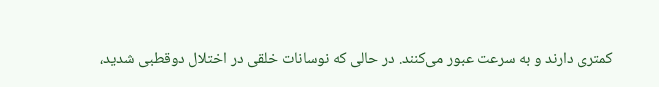کمتری دارند و به سرعت عبور می‌کنند. در حالی که نوسانات خلقی در اختلال دوقطبی شدید،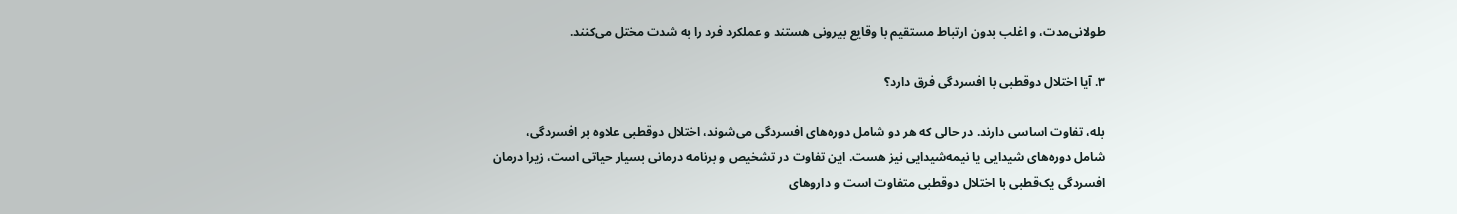طولانی‌مدت، و اغلب بدون ارتباط مستقیم با وقایع بیرونی هستند و عملکرد فرد را به شدت مختل می‌کنند.

۳. آیا اختلال دوقطبی با افسردگی فرق دارد؟

بله، تفاوت اساسی دارند. در حالی که هر دو شامل دوره‌های افسردگی می‌شوند، اختلال دوقطبی علاوه بر افسردگی، شامل دوره‌های شیدایی یا نیمه‌شیدایی نیز هست. این تفاوت در تشخیص و برنامه درمانی بسیار حیاتی است، زیرا درمان افسردگی یک‌قطبی با اختلال دوقطبی متفاوت است و داروهای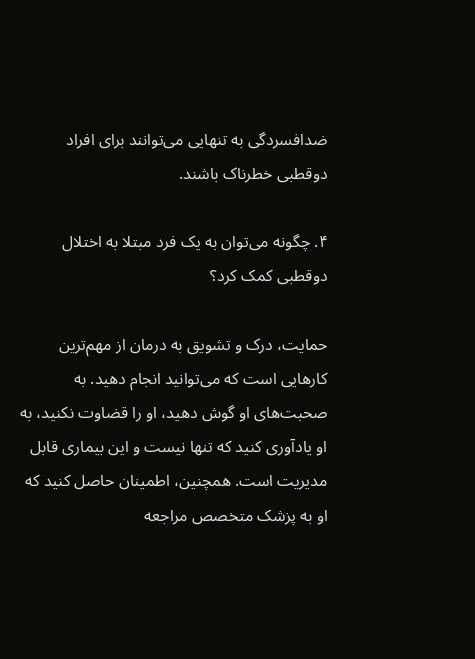ضدافسردگی به تنهایی می‌توانند برای افراد دوقطبی خطرناک باشند.

۴. چگونه می‌توان به یک فرد مبتلا به اختلال دوقطبی کمک کرد؟

حمایت، درک و تشویق به درمان از مهم‌ترین کارهایی است که می‌توانید انجام دهید. به صحبت‌های او گوش دهید، او را قضاوت نکنید، به او یادآوری کنید که تنها نیست و این بیماری قابل مدیریت است. همچنین، اطمینان حاصل کنید که او به پزشک متخصص مراجعه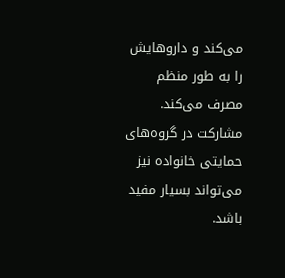می‌کند و داروهایش را به طور منظم مصرف می‌کند. مشارکت در گروه‌های حمایتی خانواده نیز می‌تواند بسیار مفید باشد.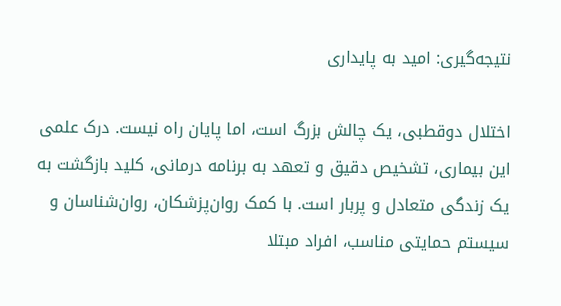نتیجه‌گیری: امید به پایداری

اختلال دوقطبی، یک چالش بزرگ است، اما پایان راه نیست. درک علمی این بیماری، تشخیص دقیق و تعهد به برنامه درمانی، کلید بازگشت به یک زندگی متعادل و پربار است. با کمک روان‌پزشکان، روان‌شناسان و سیستم حمایتی مناسب، افراد مبتلا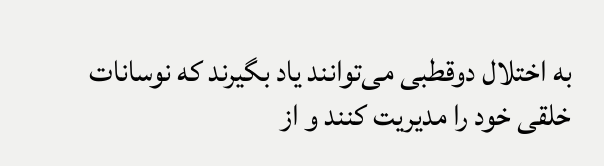به اختلال دوقطبی می‌توانند یاد بگیرند که نوسانات خلقی خود را مدیریت کنند و از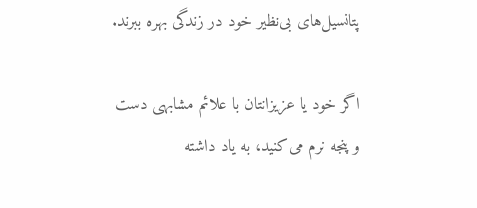پتانسیل‌های بی‌نظیر خود در زندگی بهره ببرند.

اگر خود یا عزیزانتان با علائم مشابهی دست و پنجه نرم می‌کنید، به یاد داشته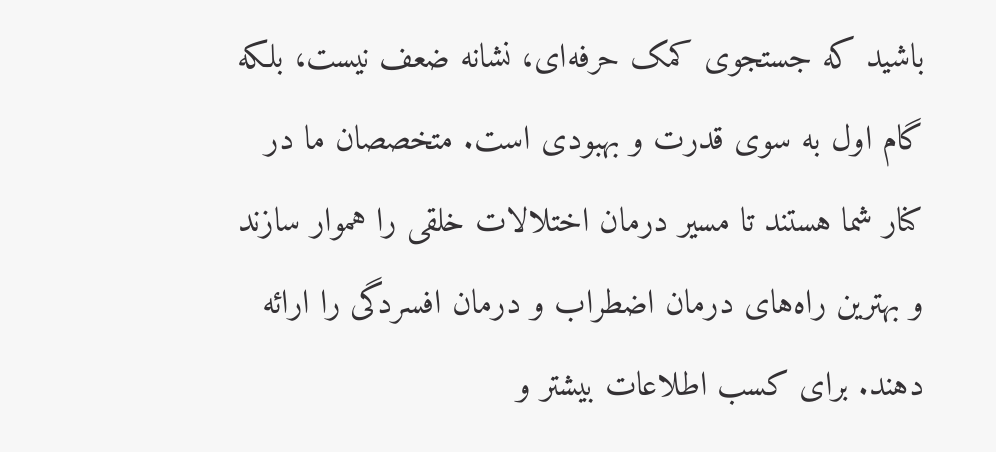باشید که جستجوی کمک حرفه‌ای، نشانه ضعف نیست، بلکه گام اول به سوی قدرت و بهبودی است. متخصصان ما در کنار شما هستند تا مسیر درمان اختلالات خلقی را هموار سازند و بهترین راه‌های درمان اضطراب و درمان افسردگی را ارائه دهند. برای کسب اطلاعات بیشتر و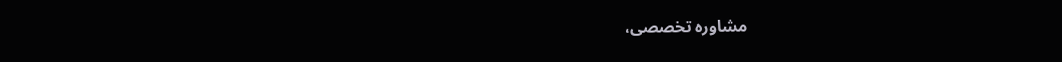مشاوره تخصصی،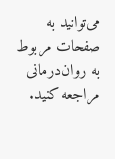می‌توانید به صفحات مربوط به روان‌درمانی مراجعه کنید.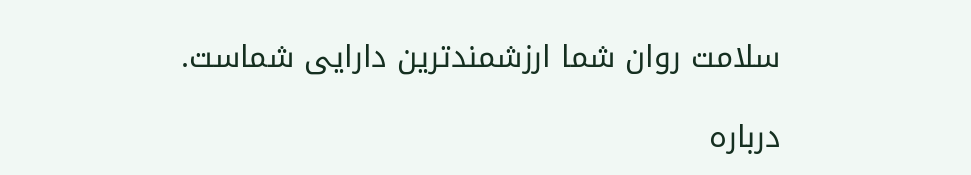سلامت روان شما ارزشمندترین دارایی شماست.

درباره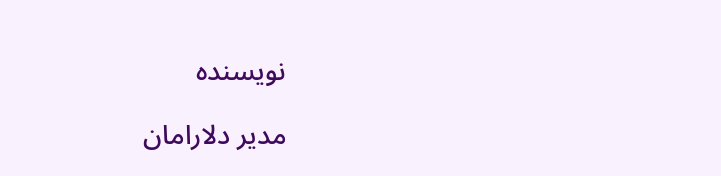نویسنده

مدیر دلارامان